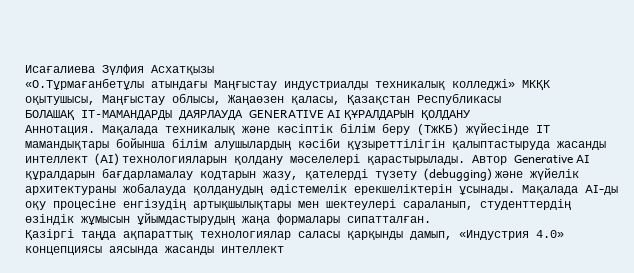Исағалиева Зүлфия Асхатқызы
«О.Тұрмағанбетұлы атындағы Маңғыстау индустриалды техникалық колледжі» МКҚК оқытушысы, Маңғыстау облысы, Жаңаөзен қаласы, Қазақстан Республикасы
БОЛАШАҚ ІТ-МАМАНДАРДЫ ДАЯРЛАУДА GENERATIVE AI ҚҰРАЛДАРЫН ҚОЛДАНУ
Аннотация. Мақалада техникалық және кәсіптік білім беру (ТжКБ) жүйесінде ІТ мамандықтары бойынша білім алушылардың кәсіби құзыреттілігін қалыптастыруда жасанды интеллект (AI) технологияларын қолдану мәселелері қарастырылады. Автор Generative AI құралдарын бағдарламалау кодтарын жазу, қателерді түзету (debugging) және жүйелік архитектураны жобалауда қолданудың әдістемелік ерекшеліктерін ұсынады. Мақалада AI-ды оқу процесіне енгізудің артықшылықтары мен шектеулері сараланып, студенттердің өзіндік жұмысын ұйымдастырудың жаңа формалары сипатталған.
Қазіргі таңда ақпараттық технологиялар саласы қарқынды дамып, «Индустрия 4.0» концепциясы аясында жасанды интеллект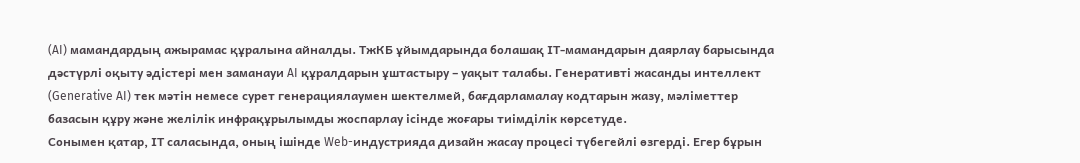(AI) мамандардың ажырамас құралына айналды. ТжКБ ұйымдарында болашақ ІТ-мамандарын даярлау барысында дәстүрлі оқыту әдістері мен заманауи AI құралдарын ұштастыру – уақыт талабы. Генеративті жасанды интеллект (Generative AI) тек мәтін немесе сурет генерациялаумен шектелмей, бағдарламалау кодтарын жазу, мәліметтер базасын құру және желілік инфрақұрылымды жоспарлау ісінде жоғары тиімділік көрсетуде.
Сонымен қатар, ІТ саласында, оның ішінде Web-индустрияда дизайн жасау процесі түбегейлі өзгерді. Егер бұрын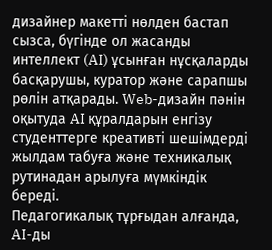дизайнер макетті нөлден бастап сызса, бүгінде ол жасанды интеллект (AI) ұсынған нұсқаларды басқарушы, куратор және сарапшы рөлін атқарады. Web-дизайн пәнін оқытуда AI құралдарын енгізу студенттерге креативті шешімдерді жылдам табуға және техникалық рутинадан арылуға мүмкіндік береді.
Педагогикалық тұрғыдан алғанда, AI-ды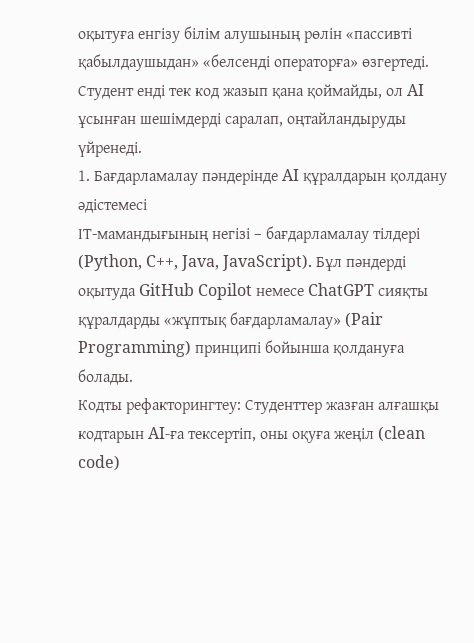оқытуға енгізу білім алушының рөлін «пассивті қабылдаушыдан» «белсенді операторға» өзгертеді. Студент енді тек код жазып қана қоймайды, ол AI ұсынған шешімдерді саралап, оңтайландыруды үйренеді.
1. Бағдарламалау пәндерінде AI құралдарын қолдану әдістемесі
ІТ-мамандығының негізі – бағдарламалау тілдері (Python, C++, Java, JavaScript). Бұл пәндерді оқытуда GitHub Copilot немесе ChatGPT сияқты құралдарды «жұптық бағдарламалау» (Pair Programming) принципі бойынша қолдануға болады.
Кодты рефакторингтеу: Студенттер жазған алғашқы кодтарын AI-ға тексертіп, оны оқуға жеңіл (clean code)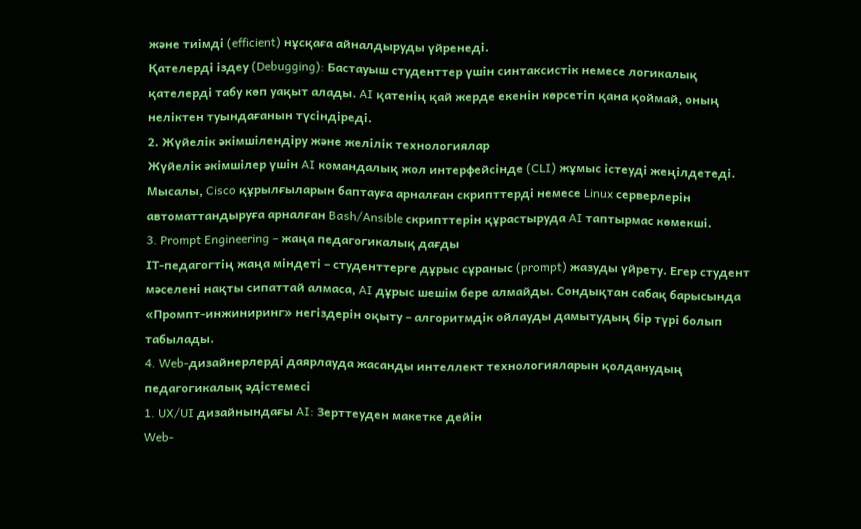және тиімді (efficient) нұсқаға айналдыруды үйренеді.
Қателерді іздеу (Debugging): Бастауыш студенттер үшін синтаксистік немесе логикалық қателерді табу көп уақыт алады. AI қатенің қай жерде екенін көрсетіп қана қоймай, оның неліктен туындағанын түсіндіреді.
2. Жүйелік әкімшілендіру және желілік технологиялар
Жүйелік әкімшілер үшін AI командалық жол интерфейсінде (CLI) жұмыс істеуді жеңілдетеді. Мысалы, Cisco құрылғыларын баптауға арналған скрипттерді немесе Linux серверлерін автоматтандыруға арналған Bash/Ansible скрипттерін құрастыруда AI таптырмас көмекші.
3. Prompt Engineering – жаңа педагогикалық дағды
ІТ-педагогтің жаңа міндеті – студенттерге дұрыс сұраныс (prompt) жазуды үйрету. Егер студент мәселені нақты сипаттай алмаса, AI дұрыс шешім бере алмайды. Сондықтан сабақ барысында «Промпт-инжиниринг» негіздерін оқыту – алгоритмдік ойлауды дамытудың бір түрі болып табылады.
4. Web-дизайнерлерді даярлауда жасанды интеллект технологияларын қолданудың педагогикалық әдістемесі
1. UX/UI дизайнындағы AI: Зерттеуден макетке дейін
Web-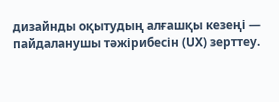дизайнды оқытудың алғашқы кезеңі — пайдаланушы тәжірибесін (UX) зерттеу.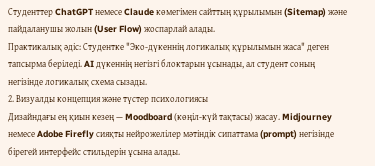Студенттер ChatGPT немесе Claude көмегімен сайттың құрылымын (Sitemap) және пайдаланушы жолын (User Flow) жоспарлай алады.
Практикалық әдіс: Студентке "Эко-дүкеннің логикалық құрылымын жаса" деген тапсырма беріледі. AI дүкеннің негізгі блоктарын ұсынады, ал студент соның негізінде логикалық схема сызады.
2. Визуалды концепция және түстер психологиясы
Дизайндағы ең қиын кезең — Moodboard (көңіл-күй тақтасы) жасау. Midjourney немесе Adobe Firefly сияқты нейрожелілер мәтіндік сипаттама (prompt) негізінде бірегей интерфейс стильдерін ұсына алады.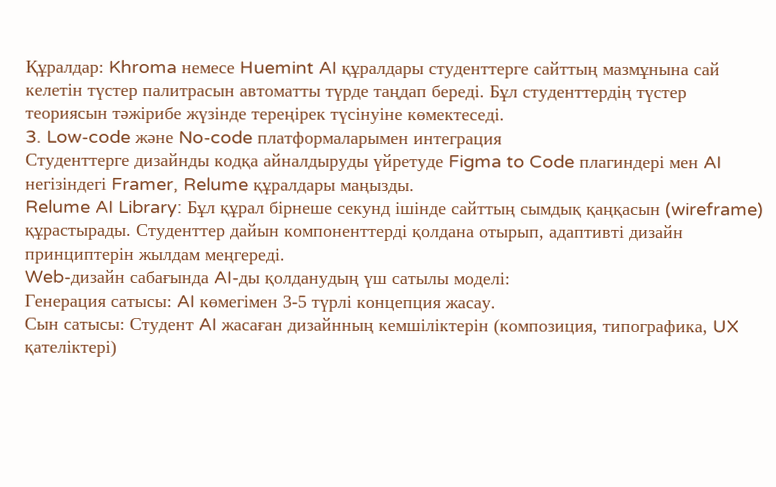Құралдар: Khroma немесе Huemint AI құралдары студенттерге сайттың мазмұнына сай келетін түстер палитрасын автоматты түрде таңдап береді. Бұл студенттердің түстер теориясын тәжірибе жүзінде тереңірек түсінуіне көмектеседі.
3. Low-code және No-code платформаларымен интеграция
Студенттерге дизайнды кодқа айналдыруды үйретуде Figma to Code плагиндері мен AI негізіндегі Framer, Relume құралдары маңызды.
Relume AI Library: Бұл құрал бірнеше секунд ішінде сайттың сымдық қаңқасын (wireframe) құрастырады. Студенттер дайын компоненттерді қолдана отырып, адаптивті дизайн принциптерін жылдам меңгереді.
Web-дизайн сабағында AI-ды қолданудың үш сатылы моделі:
Генерация сатысы: AI көмегімен 3-5 түрлі концепция жасау.
Сын сатысы: Студент AI жасаған дизайнның кемшіліктерін (композиция, типографика, UX қателіктері)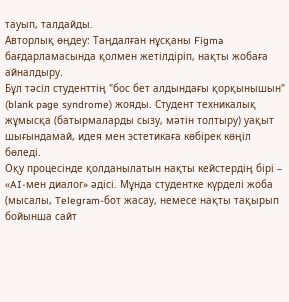тауып, талдайды.
Авторлық өңдеу: Таңдалған нұсқаны Figma бағдарламасында қолмен жетілдіріп, нақты жобаға айналдыру.
Бұл тәсіл студенттің "бос бет алдындағы қорқынышын" (blank page syndrome) жояды. Студент техникалық жұмысқа (батырмаларды сызу, мәтін толтыру) уақыт шығындамай, идея мен эстетикаға көбірек көңіл бөледі.
Оқу процесінде қолданылатын нақты кейстердің бірі – «AI-мен диалог» әдісі. Мұнда студентке күрделі жоба (мысалы, Telegram-бот жасау, немесе нақты тақырып бойынша сайт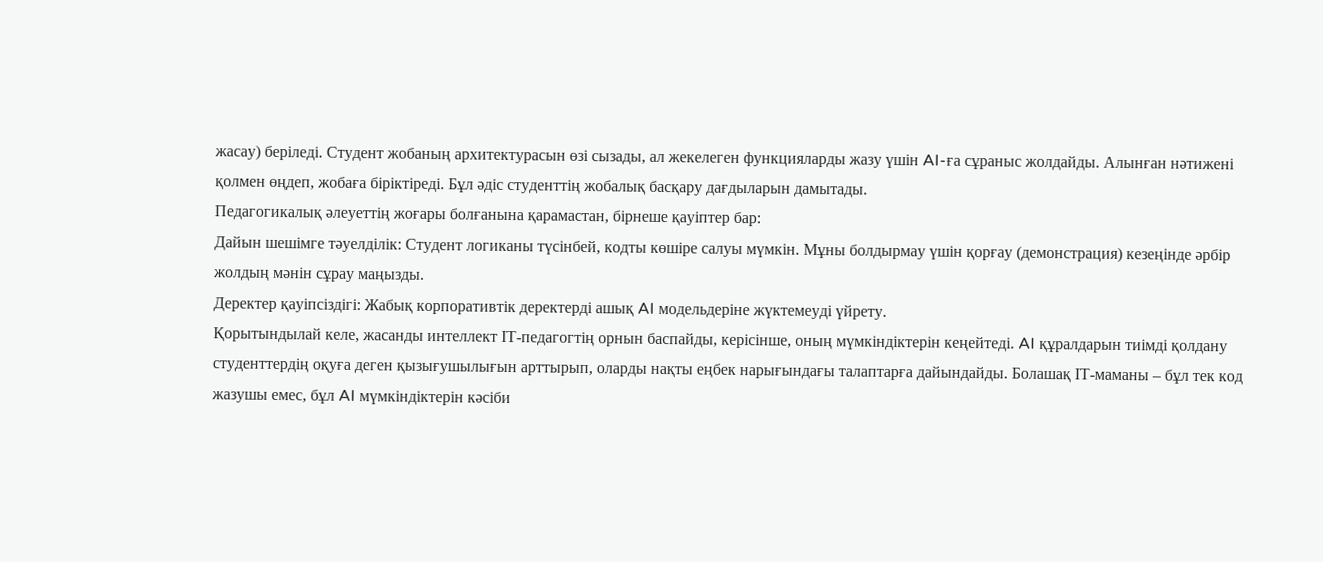жасау) беріледі. Студент жобаның архитектурасын өзі сызады, ал жекелеген функцияларды жазу үшін AI-ға сұраныс жолдайды. Алынған нәтижені қолмен өңдеп, жобаға біріктіреді. Бұл әдіс студенттің жобалық басқару дағдыларын дамытады.
Педагогикалық әлеуеттің жоғары болғанына қарамастан, бірнеше қауіптер бар:
Дайын шешімге тәуелділік: Студент логиканы түсінбей, кодты көшіре салуы мүмкін. Мұны болдырмау үшін қорғау (демонстрация) кезеңінде әрбір жолдың мәнін сұрау маңызды.
Деректер қауіпсіздігі: Жабық корпоративтік деректерді ашық AI модельдеріне жүктемеуді үйрету.
Қорытындылай келе, жасанды интеллект ІТ-педагогтің орнын баспайды, керісінше, оның мүмкіндіктерін кеңейтеді. AI құралдарын тиімді қолдану студенттердің оқуға деген қызығушылығын арттырып, оларды нақты еңбек нарығындағы талаптарға дайындайды. Болашақ ІТ-маманы – бұл тек код жазушы емес, бұл AI мүмкіндіктерін кәсіби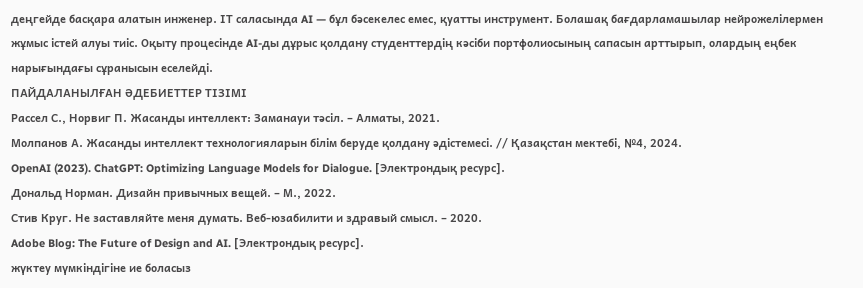деңгейде басқара алатын инженер. ІТ саласында AI — бұл бәсекелес емес, қуатты инструмент. Болашақ бағдарламашылар нейрожелілермен жұмыс істей алуы тиіс. Оқыту процесінде AI-ды дұрыс қолдану студенттердің кәсіби портфолиосының сапасын арттырып, олардың еңбек нарығындағы сұранысын еселейді.
ПАЙДАЛАНЫЛҒАН ӘДЕБИЕТТЕР ТІЗІМІ
Рассел С., Норвиг П. Жасанды интеллект: Заманауи тәсіл. – Алматы, 2021.
Молпанов А. Жасанды интеллект технологияларын білім беруде қолдану әдістемесі. // Қазақстан мектебі, №4, 2024.
OpenAI (2023). ChatGPT: Optimizing Language Models for Dialogue. [Электрондық ресурс].
Дональд Норман. Дизайн привычных вещей. – М., 2022.
Стив Круг. Не заставляйте меня думать. Веб-юзабилити и здравый смысл. – 2020.
Adobe Blog: The Future of Design and AI. [Электрондық ресурс].
жүктеу мүмкіндігіне ие боласыз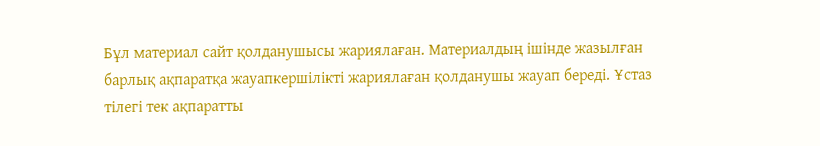Бұл материал сайт қолданушысы жариялаған. Материалдың ішінде жазылған барлық ақпаратқа жауапкершілікті жариялаған қолданушы жауап береді. Ұстаз тілегі тек ақпаратты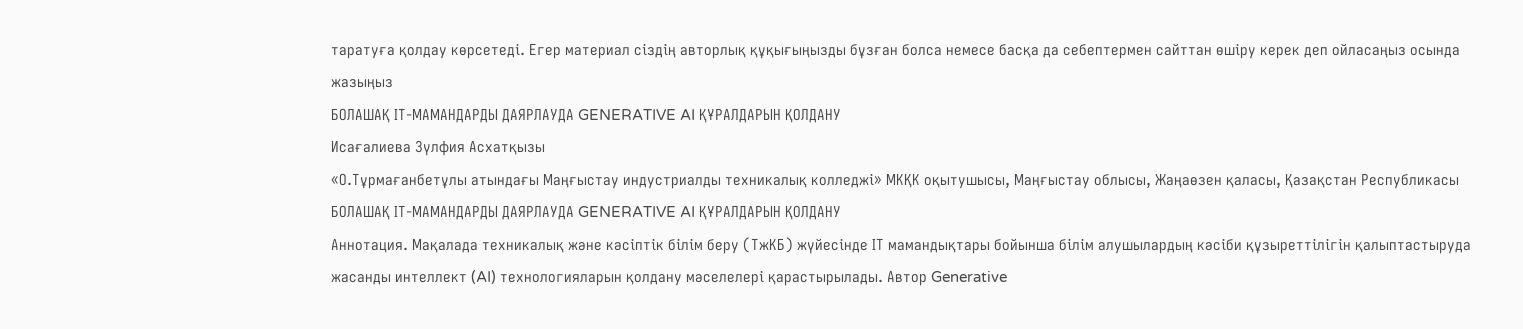таратуға қолдау көрсетеді. Егер материал сіздің авторлық құқығыңызды бұзған болса немесе басқа да себептермен сайттан өшіру керек деп ойласаңыз осында жазыңыз
БОЛАШАҚ ІТ-МАМАНДАРДЫ ДАЯРЛАУДА GENERATIVE AI ҚҰРАЛДАРЫН ҚОЛДАНУ
Исағалиева Зүлфия Асхатқызы
«О.Тұрмағанбетұлы атындағы Маңғыстау индустриалды техникалық колледжі» МКҚК оқытушысы, Маңғыстау облысы, Жаңаөзен қаласы, Қазақстан Республикасы
БОЛАШАҚ ІТ-МАМАНДАРДЫ ДАЯРЛАУДА GENERATIVE AI ҚҰРАЛДАРЫН ҚОЛДАНУ
Аннотация. Мақалада техникалық және кәсіптік білім беру (ТжКБ) жүйесінде ІТ мамандықтары бойынша білім алушылардың кәсіби құзыреттілігін қалыптастыруда жасанды интеллект (AI) технологияларын қолдану мәселелері қарастырылады. Автор Generative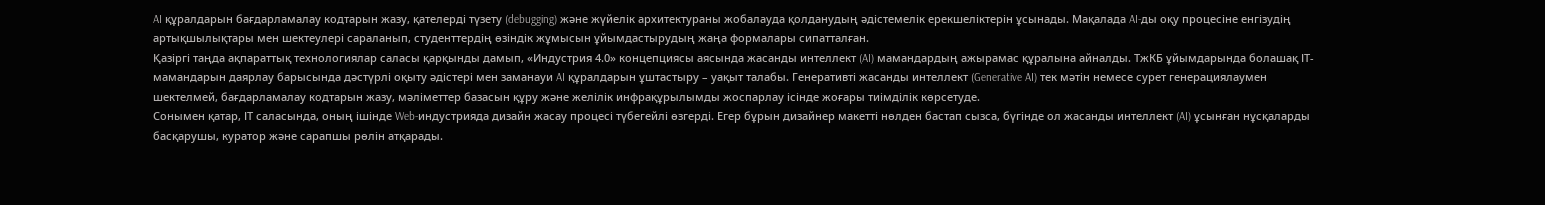AI құралдарын бағдарламалау кодтарын жазу, қателерді түзету (debugging) және жүйелік архитектураны жобалауда қолданудың әдістемелік ерекшеліктерін ұсынады. Мақалада AI-ды оқу процесіне енгізудің артықшылықтары мен шектеулері сараланып, студенттердің өзіндік жұмысын ұйымдастырудың жаңа формалары сипатталған.
Қазіргі таңда ақпараттық технологиялар саласы қарқынды дамып, «Индустрия 4.0» концепциясы аясында жасанды интеллект (AI) мамандардың ажырамас құралына айналды. ТжКБ ұйымдарында болашақ ІТ-мамандарын даярлау барысында дәстүрлі оқыту әдістері мен заманауи AI құралдарын ұштастыру – уақыт талабы. Генеративті жасанды интеллект (Generative AI) тек мәтін немесе сурет генерациялаумен шектелмей, бағдарламалау кодтарын жазу, мәліметтер базасын құру және желілік инфрақұрылымды жоспарлау ісінде жоғары тиімділік көрсетуде.
Сонымен қатар, ІТ саласында, оның ішінде Web-индустрияда дизайн жасау процесі түбегейлі өзгерді. Егер бұрын дизайнер макетті нөлден бастап сызса, бүгінде ол жасанды интеллект (AI) ұсынған нұсқаларды басқарушы, куратор және сарапшы рөлін атқарады.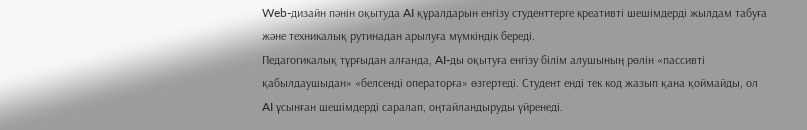Web-дизайн пәнін оқытуда AI құралдарын енгізу студенттерге креативті шешімдерді жылдам табуға және техникалық рутинадан арылуға мүмкіндік береді.
Педагогикалық тұрғыдан алғанда, AI-ды оқытуға енгізу білім алушының рөлін «пассивті қабылдаушыдан» «белсенді операторға» өзгертеді. Студент енді тек код жазып қана қоймайды, ол AI ұсынған шешімдерді саралап, оңтайландыруды үйренеді.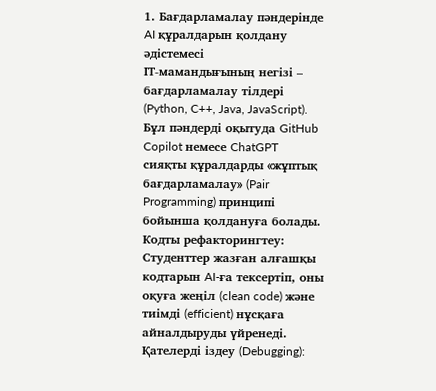1. Бағдарламалау пәндерінде AI құралдарын қолдану әдістемесі
ІТ-мамандығының негізі – бағдарламалау тілдері (Python, C++, Java, JavaScript). Бұл пәндерді оқытуда GitHub Copilot немесе ChatGPT сияқты құралдарды «жұптық бағдарламалау» (Pair Programming) принципі бойынша қолдануға болады.
Кодты рефакторингтеу: Студенттер жазған алғашқы кодтарын AI-ға тексертіп, оны оқуға жеңіл (clean code) және тиімді (efficient) нұсқаға айналдыруды үйренеді.
Қателерді іздеу (Debugging):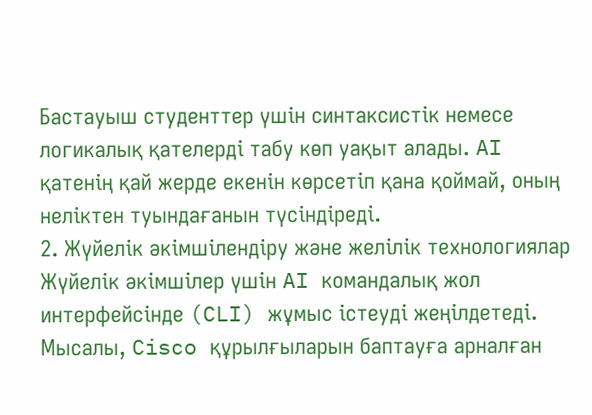Бастауыш студенттер үшін синтаксистік немесе логикалық қателерді табу көп уақыт алады. AI қатенің қай жерде екенін көрсетіп қана қоймай, оның неліктен туындағанын түсіндіреді.
2. Жүйелік әкімшілендіру және желілік технологиялар
Жүйелік әкімшілер үшін AI командалық жол интерфейсінде (CLI) жұмыс істеуді жеңілдетеді. Мысалы, Cisco құрылғыларын баптауға арналған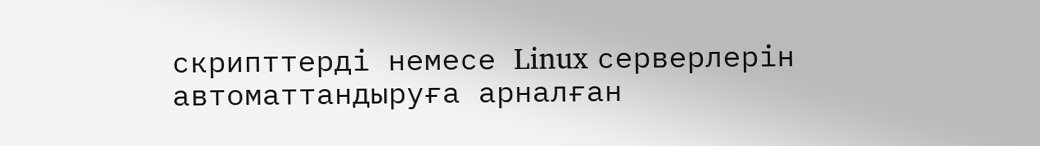скрипттерді немесе Linux серверлерін автоматтандыруға арналған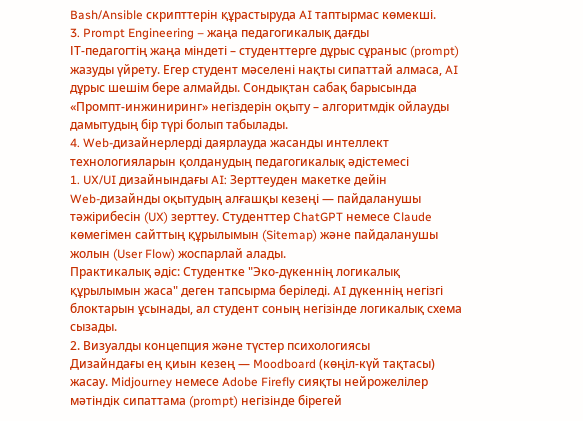Bash/Ansible скрипттерін құрастыруда AI таптырмас көмекші.
3. Prompt Engineering – жаңа педагогикалық дағды
ІТ-педагогтің жаңа міндеті – студенттерге дұрыс сұраныс (prompt) жазуды үйрету. Егер студент мәселені нақты сипаттай алмаса, AI дұрыс шешім бере алмайды. Сондықтан сабақ барысында «Промпт-инжиниринг» негіздерін оқыту – алгоритмдік ойлауды дамытудың бір түрі болып табылады.
4. Web-дизайнерлерді даярлауда жасанды интеллект технологияларын қолданудың педагогикалық әдістемесі
1. UX/UI дизайнындағы AI: Зерттеуден макетке дейін
Web-дизайнды оқытудың алғашқы кезеңі — пайдаланушы тәжірибесін (UX) зерттеу. Студенттер ChatGPT немесе Claude көмегімен сайттың құрылымын (Sitemap) және пайдаланушы жолын (User Flow) жоспарлай алады.
Практикалық әдіс: Студентке "Эко-дүкеннің логикалық құрылымын жаса" деген тапсырма беріледі. AI дүкеннің негізгі блоктарын ұсынады, ал студент соның негізінде логикалық схема сызады.
2. Визуалды концепция және түстер психологиясы
Дизайндағы ең қиын кезең — Moodboard (көңіл-күй тақтасы) жасау. Midjourney немесе Adobe Firefly сияқты нейрожелілер мәтіндік сипаттама (prompt) негізінде бірегей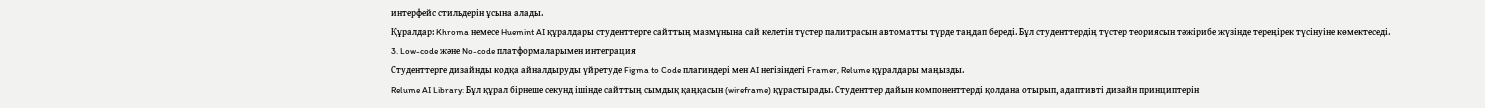интерфейс стильдерін ұсына алады.
Құралдар: Khroma немесе Huemint AI құралдары студенттерге сайттың мазмұнына сай келетін түстер палитрасын автоматты түрде таңдап береді. Бұл студенттердің түстер теориясын тәжірибе жүзінде тереңірек түсінуіне көмектеседі.
3. Low-code және No-code платформаларымен интеграция
Студенттерге дизайнды кодқа айналдыруды үйретуде Figma to Code плагиндері мен AI негізіндегі Framer, Relume құралдары маңызды.
Relume AI Library: Бұл құрал бірнеше секунд ішінде сайттың сымдық қаңқасын (wireframe) құрастырады. Студенттер дайын компоненттерді қолдана отырып, адаптивті дизайн принциптерін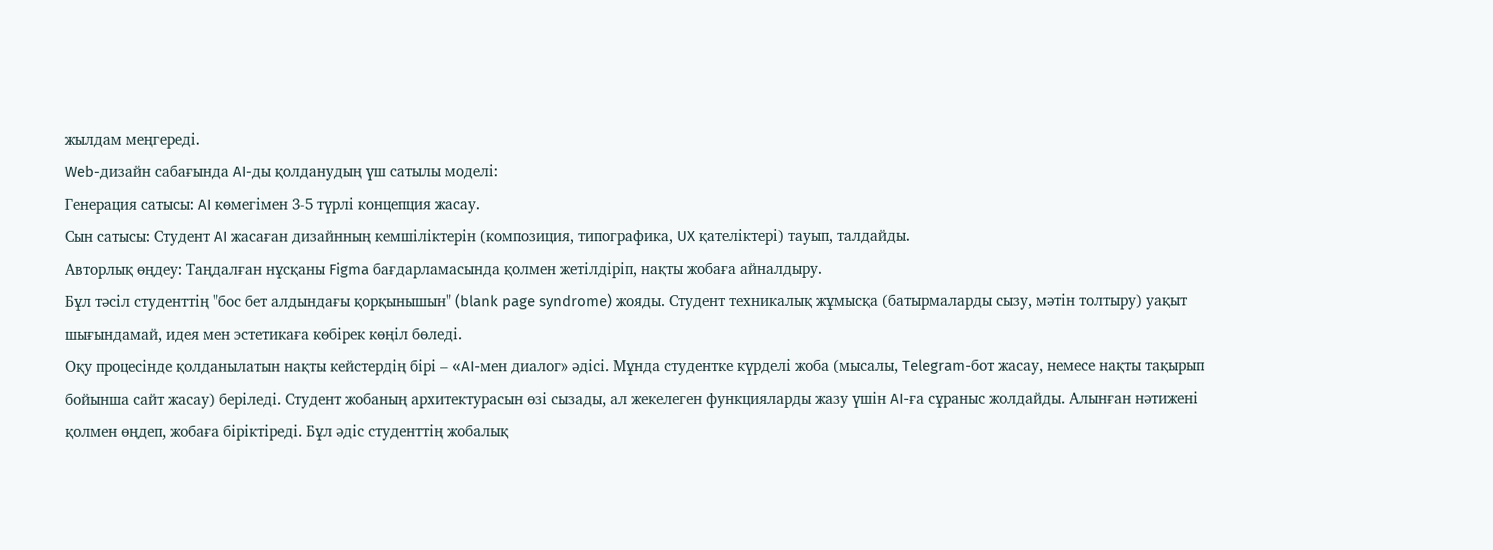жылдам меңгереді.
Web-дизайн сабағында AI-ды қолданудың үш сатылы моделі:
Генерация сатысы: AI көмегімен 3-5 түрлі концепция жасау.
Сын сатысы: Студент AI жасаған дизайнның кемшіліктерін (композиция, типографика, UX қателіктері) тауып, талдайды.
Авторлық өңдеу: Таңдалған нұсқаны Figma бағдарламасында қолмен жетілдіріп, нақты жобаға айналдыру.
Бұл тәсіл студенттің "бос бет алдындағы қорқынышын" (blank page syndrome) жояды. Студент техникалық жұмысқа (батырмаларды сызу, мәтін толтыру) уақыт шығындамай, идея мен эстетикаға көбірек көңіл бөледі.
Оқу процесінде қолданылатын нақты кейстердің бірі – «AI-мен диалог» әдісі. Мұнда студентке күрделі жоба (мысалы, Telegram-бот жасау, немесе нақты тақырып бойынша сайт жасау) беріледі. Студент жобаның архитектурасын өзі сызады, ал жекелеген функцияларды жазу үшін AI-ға сұраныс жолдайды. Алынған нәтижені қолмен өңдеп, жобаға біріктіреді. Бұл әдіс студенттің жобалық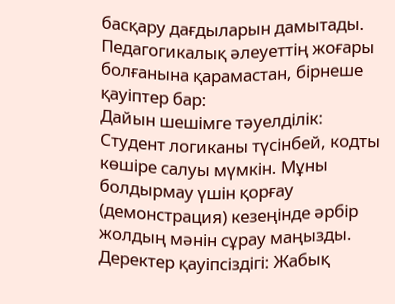басқару дағдыларын дамытады.
Педагогикалық әлеуеттің жоғары болғанына қарамастан, бірнеше қауіптер бар:
Дайын шешімге тәуелділік: Студент логиканы түсінбей, кодты көшіре салуы мүмкін. Мұны болдырмау үшін қорғау (демонстрация) кезеңінде әрбір жолдың мәнін сұрау маңызды.
Деректер қауіпсіздігі: Жабық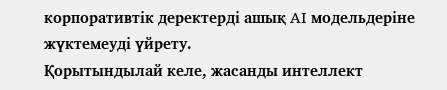корпоративтік деректерді ашық AI модельдеріне жүктемеуді үйрету.
Қорытындылай келе, жасанды интеллект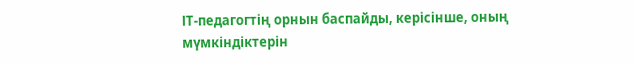ІТ-педагогтің орнын баспайды, керісінше, оның мүмкіндіктерін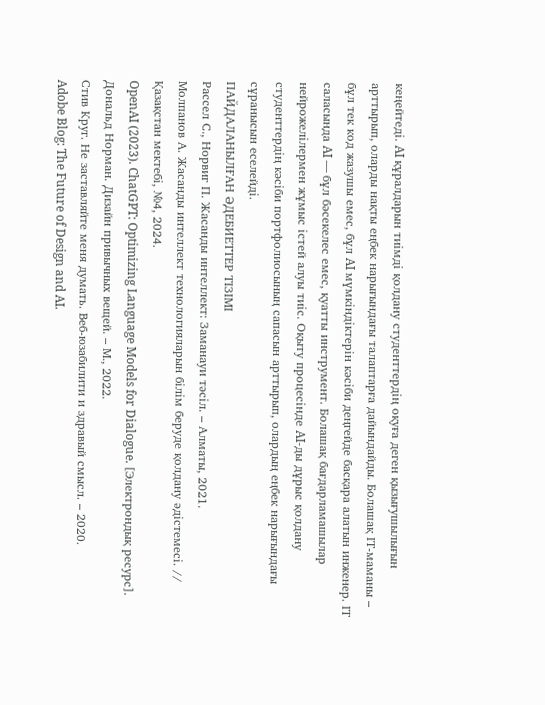кеңейтеді. AI құралдарын тиімді қолдану студенттердің оқуға деген қызығушылығын арттырып, оларды нақты еңбек нарығындағы талаптарға дайындайды. Болашақ ІТ-маманы – бұл тек код жазушы емес, бұл AI мүмкіндіктерін кәсіби деңгейде басқара алатын инженер. ІТ саласында AI — бұл бәсекелес емес, қуатты инструмент. Болашақ бағдарламашылар нейрожелілермен жұмыс істей алуы тиіс. Оқыту процесінде AI-ды дұрыс қолдану студенттердің кәсіби портфолиосының сапасын арттырып, олардың еңбек нарығындағы сұранысын еселейді.
ПАЙДАЛАНЫЛҒАН ӘДЕБИЕТТЕР ТІЗІМІ
Рассел С., Норвиг П. Жасанды интеллект: Заманауи тәсіл. – Алматы, 2021.
Молпанов А. Жасанды интеллект технологияларын білім беруде қолдану әдістемесі. // Қазақстан мектебі, №4, 2024.
OpenAI (2023). ChatGPT: Optimizing Language Models for Dialogue. [Электрондық ресурс].
Дональд Норман. Дизайн привычных вещей. – М., 2022.
Стив Круг. Не заставляйте меня думать. Веб-юзабилити и здравый смысл. – 2020.
Adobe Blog: The Future of Design and AI.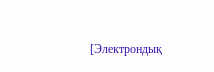[Электрондық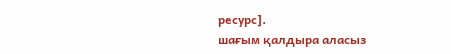ресурс].
шағым қалдыра аласыз